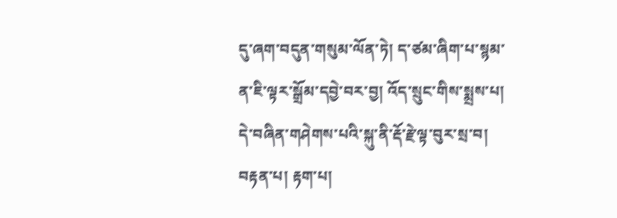དུ་ཞག་བདུན་གསུམ་ལོན་ཏེ། ད་ཙམ་ཞིག་པ་སྙམ་ན་ཇི་ལྟར་སྒྲོམ་དབྱེ་བར་བྱ། འོད་སྲུང་གིས་སྨྲས་པ། དེ་བཞིན་གཤེགས་པའི་སྐུ་ནི་རྡོ་རྗེ་ལྟ་བུར་སྲ་བ། བརྟན་པ། རྟག་པ།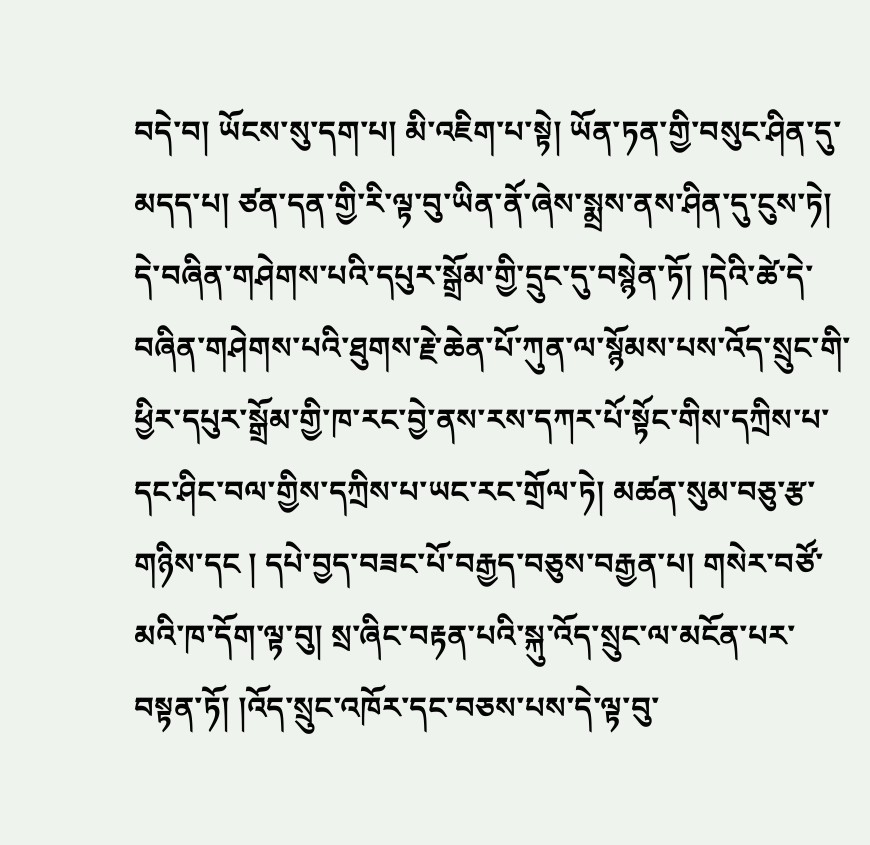བདེ་བ། ཡོངས་སུ་དག་པ། མི་འཇིག་པ་སྟེ། ཡོན་ཏན་གྱི་བསུང་ཤིན་དུ་མདད་པ། ཙན་དན་གྱི་རི་ལྟ་བུ་ཡིན་ནོ་ཞེས་སྨྲས་ནས་ཤིན་དུ་ངུས་ཏེ། དེ་བཞིན་གཤེགས་པའི་དཔུར་སྒྲོམ་གྱི་དྲུང་དུ་བསྙེན་ཏོ། །དེའི་ཚེ་དེ་བཞིན་གཤེགས་པའི་ཐུགས་རྗེ་ཆེན་པོ་ཀུན་ལ་སྙོམས་པས་འོད་སྲུང་གི་ཕྱིར་དཔུར་སྒྲོམ་གྱི་ཁ་རང་བྱེ་ནས་རས་དཀར་པོ་སྟོང་གིས་དཀྲིས་པ་དང་ཤིང་བལ་གྱིས་དཀྲིས་པ་ཡང་རང་གྲོལ་ཏེ། མཚན་སུམ་བཅུ་རྩ་གཉིས་དང ། དཔེ་བྱད་བཟང་པོ་བརྒྱད་བཅུས་བརྒྱན་པ། གསེར་བཙོ་མའི་ཁ་དོག་ལྟ་བུ། སྲ་ཞིང་བརྟན་པའི་སྐུ་འོད་སྲུང་ལ་མངོན་པར་བསྟན་ཏོ། །འོད་སྲུང་འཁོར་དང་བཅས་པས་དེ་ལྟ་བུ་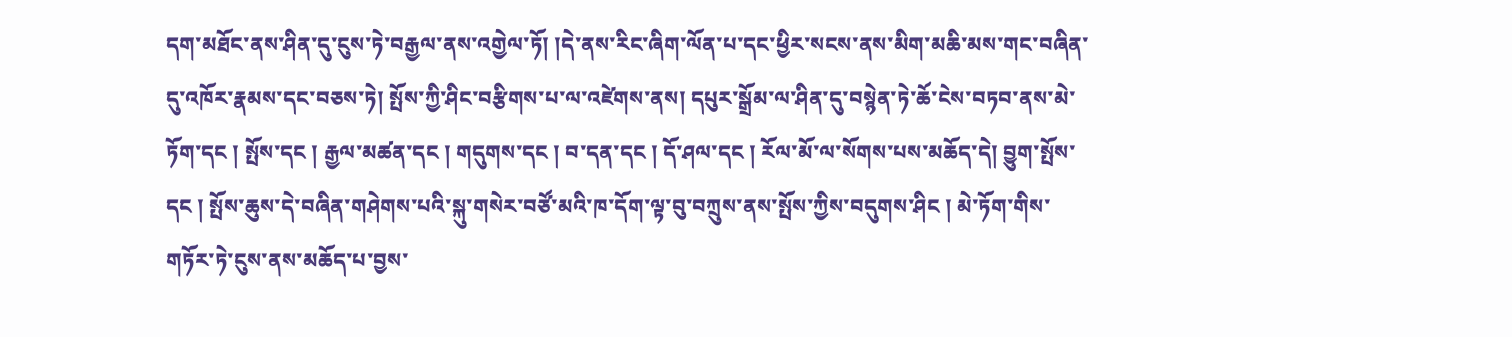དག་མཐོང་ནས་ཤིན་དུ་ངུས་ཏེ་བརྒྱལ་ནས་འགྱེལ་ཏོ། །དེ་ནས་རིང་ཞིག་ལོན་པ་དང་ཕྱིར་སངས་ནས་མིག་མཆི་མས་གང་བཞིན་དུ་འཁོར་རྣམས་དང་བཅས་ཏེ། སྤོས་ཀྱི་ཤིང་བརྩིགས་པ་ལ་འཛེགས་ནས། དཔུར་སྒྲོམ་ལ་ཤིན་དུ་བསྙེན་ཏེ་ཆོ་ངེས་བཏབ་ནས་མེ་ཏོག་དང ། སྤོས་དང ། རྒྱལ་མཚན་དང ། གདུགས་དང ། བ་དན་དང ། དོ་ཤལ་དང ། རོལ་མོ་ལ་སོགས་པས་མཆོད་དེ། བྱུག་སྤོས་དང ། སྤོས་ཆུས་དེ་བཞིན་གཤེགས་པའི་སྐུ་གསེར་བཙོ་མའི་ཁ་དོག་ལྟ་བུ་བཀྲུས་ནས་སྤོས་ཀྱིས་བདུགས་ཤིང ། མེ་ཏོག་གིས་གཏོར་ཏེ་ངུས་ནས་མཆོད་པ་བྱས་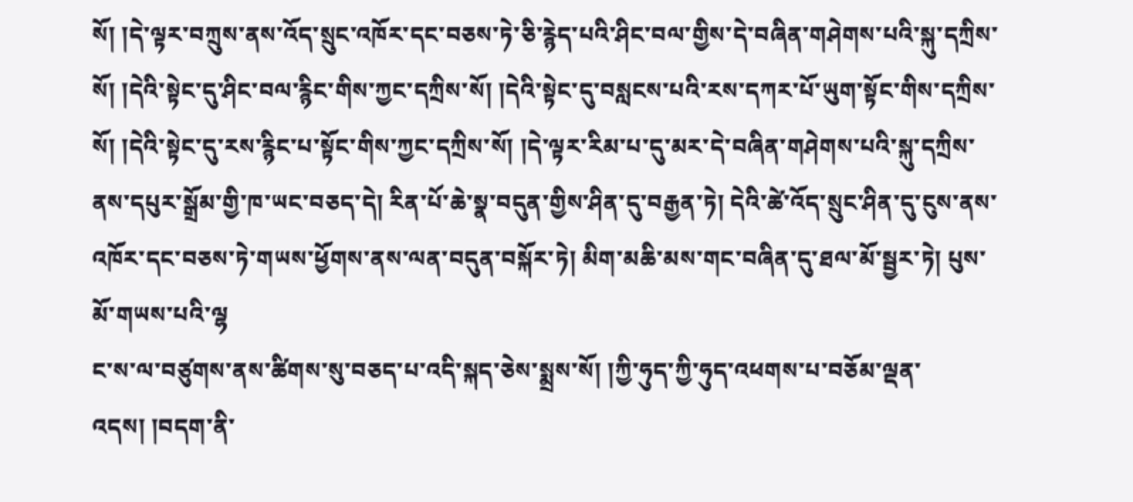སོ། །དེ་ལྟར་བཀྲུས་ནས་འོད་སྲུང་འཁོར་དང་བཅས་ཏེ་ཅི་རྙེད་པའི་ཤིང་བལ་གྱིས་དེ་བཞིན་གཤེགས་པའི་སྐུ་དཀྲིས་སོ། །དེའི་སྟེང་དུ་ཤིང་བལ་རྙིང་གིས་ཀྱང་དཀྲིས་སོ། །དེའི་སྟེང་དུ་བསླངས་པའི་རས་དཀར་པོ་ཡུག་སྟོང་གིས་དཀྲིས་སོ། །དེའི་སྟེང་དུ་རས་རྙིང་པ་སྟོང་གིས་ཀྱང་དཀྲིས་སོ། །དེ་ལྟར་རིམ་པ་དུ་མར་དེ་བཞིན་གཤེགས་པའི་སྐུ་དཀྲིས་ནས་དཔུར་སྒྲོམ་གྱི་ཁ་ཡང་བཅད་དེ། རིན་པོ་ཆེ་སྣ་བདུན་གྱིས་ཤིན་དུ་བརྒྱན་ཏེ། དེའི་ཚེ་འོད་སྲུང་ཤིན་དུ་ངུས་ནས་འཁོར་དང་བཅས་ཏེ་གཡས་ཕྱོགས་ནས་ལན་བདུན་བསྐོར་ཏེ། མིག་མཆི་མས་གང་བཞིན་དུ་ཐལ་མོ་སྦྱར་ཏེ། པུས་མོ་གཡས་པའི་ལྷ
ང་ས་ལ་བཙུགས་ནས་ཚིགས་སུ་བཅད་པ་འདི་སྐད་ཅེས་སྨྲས་སོ། །ཀྱི་ཧུད་ཀྱི་ཧུད་འཕགས་པ་བཅོམ་ལྡན་འདས། །བདག་ནི་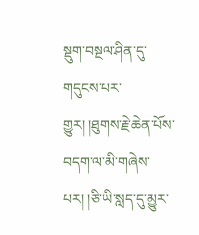སྡུག་བསྔལ་ཤིན་དུ་གདུངས་པར་གྱུར། །ཐུགས་རྗེ་ཆེན་པོས་བདག་ལ་མི་གཞེས་པར། །ཅི་ཡི་སླད་དུ་མྱུར་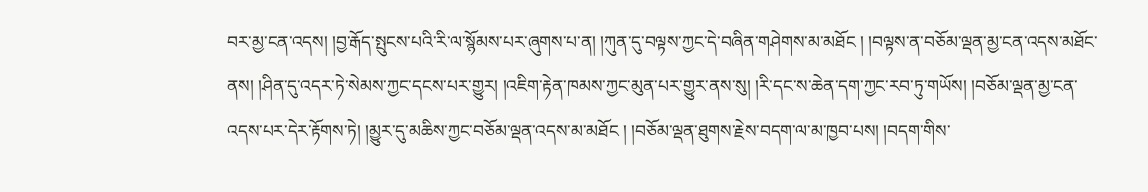བར་མྱ་ངན་འདས། །བྱ་རྒོད་སྤུངས་པའི་རི་ལ་སྙོམས་པར་ཞུགས་པ་ན། །ཀུན་དུ་བལྟས་ཀྱང་དེ་བཞིན་གཤེགས་མ་མཐོང ། །བལྟས་ན་བཅོམ་ལྡན་མྱ་ངན་འདས་མཐོང་ནས། །ཤིན་དུ་འདར་ཏེ་སེམས་ཀྱང་དངས་པར་གྱུར། །འཇིག་རྟེན་ཁམས་ཀྱང་མུན་པར་གྱུར་ནས་སུ། །རི་དང་ས་ཆེན་དག་ཀྱང་རབ་ཏུ་གཡོས། །བཅོམ་ལྡན་མྱ་ངན་འདས་པར་དེར་རྟོགས་ཏེ། །མྱུར་དུ་མཆིས་ཀྱང་བཅོམ་ལྡན་འདས་མ་མཐོང ། །བཅོམ་ལྡན་ཐུགས་རྗེས་བདག་ལ་མ་ཁྱབ་པས། །བདག་གིས་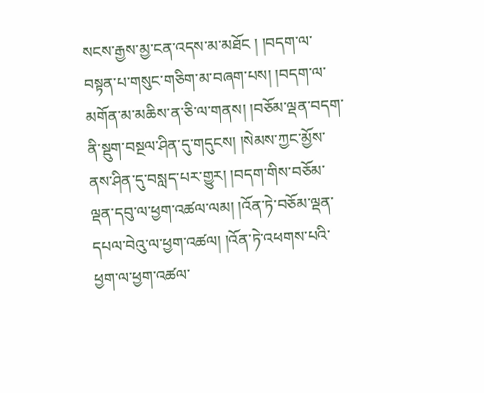སངས་རྒྱས་མྱ་ངན་འདས་མ་མཐོང ། །བདག་ལ་བསྟན་པ་གསུང་གཅིག་མ་བཞག་པས། །བདག་ལ་མགོན་མ་མཆིས་ན་ཅི་ལ་གནས། །བཅོམ་ལྡན་བདག་ནི་སྡུག་བསྔལ་ཤིན་དུ་གདུངས། །སེམས་ཀྱང་མྱོས་ནས་ཤིན་དུ་བསླད་པར་གྱུར། །བདག་གིས་བཅོམ་ལྡན་དབུ་ལ་ཕྱག་འཚལ་ལམ། །འོན་ཏེ་བཅོམ་ལྡན་དཔལ་བེའུ་ལ་ཕྱག་འཚལ། །འོན་ཏེ་འཕགས་པའི་ཕྱག་ལ་ཕྱག་འཚལ་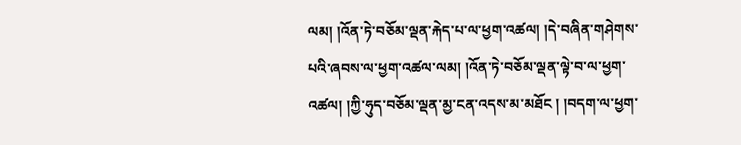ལམ། །འོན་ཏེ་བཅོམ་ལྡན་རྐེད་པ་ལ་ཕྱག་འཚལ། །དེ་བཞིན་གཤེགས་པའི་ཞབས་ལ་ཕྱག་འཚལ་ལམ། །འོན་ཏེ་བཅོམ་ལྡན་ལྟེ་བ་ལ་ཕྱག་འཚལ། །ཀྱི་ཧུད་བཅོམ་ལྡན་མྱ་ངན་འདས་མ་མཐོང ། །བདག་ལ་ཕྱག་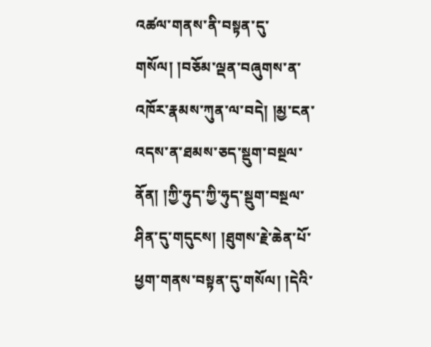འཚལ་གནས་ནི་བསྟན་དུ་གསོལ། །བཅོམ་ལྡན་བཞུགས་ན་འཁོར་རྣམས་ཀུན་ལ་བདེ། །མྱ་ངན་འདས་ན་ཐམས་ཅད་སྡུག་བསྔལ་ནོན། །ཀྱི་ཧུད་ཀྱི་ཧུད་སྡུག་བསྔལ་ཤིན་དུ་གདུངས། །ཐུགས་རྗེ་ཆེན་པོ་ཕྱག་གནས་བསྟན་དུ་གསོལ། །དེའི་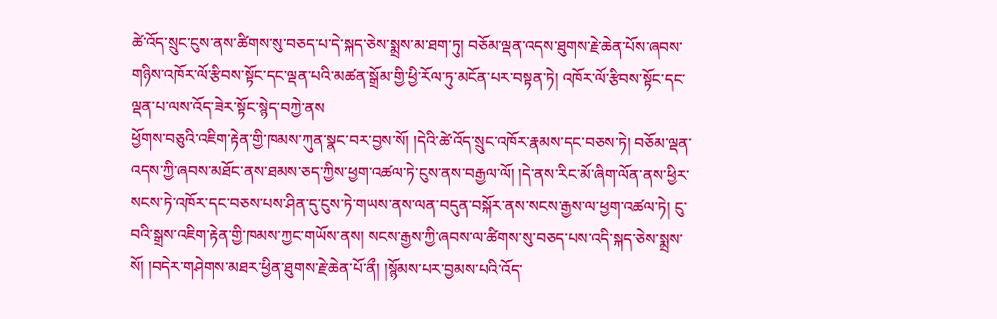ཚེ་འོད་སྲུང་ངུས་ནས་ཚིགས་སུ་བཅད་པ་དེ་སྐད་ཅེས་སྨྲས་མ་ཐག་ཏུ། བཅོམ་ལྡན་འདས་ཐུགས་རྗེ་ཆེན་པོས་ཞབས་གཉིས་འཁོར་ལོ་རྩིབས་སྟོང་དང་ལྡན་པའི་མཚན་སྒྲོམ་གྱི་ཕྱི་རོལ་ཏུ་མངོན་པར་བསྟན་ཏེ། འཁོར་ལོ་རྩིབས་སྟོང་དང་ལྡན་པ་ལས་འོད་ཟེར་སྟོང་སྙེད་བཀྱེ་ནས
ཕྱོགས་བཅུའི་འཇིག་རྟེན་གྱི་ཁམས་ཀུན་སྣང་བར་བྱས་སོ། །དེའི་ཚེ་འོད་སྲུང་འཁོར་རྣམས་དང་བཅས་ཏེ། བཅོམ་ལྡན་འདས་ཀྱི་ཞབས་མཐོང་ནས་ཐམས་ཅད་ཀྱིས་ཕྱག་འཚལ་ཏེ་ངུས་ནས་བརྒྱལ་ལོ། །དེ་ནས་རིང་མོ་ཞིག་ལོན་ནས་ཕྱིར་སངས་ཏེ་འཁོར་དང་བཅས་པས་ཤིན་དུ་ངུས་ཏེ་གཡས་ནས་ལན་བདུན་བསྐོར་ནས་སངས་རྒྱས་ལ་ཕྱག་འཚལ་ཏེ། ངུ་བའི་སྒྲས་འཇིག་རྟེན་གྱི་ཁམས་ཀྱང་གཡོས་ནས། སངས་རྒྱས་ཀྱི་ཞབས་ལ་ཚིགས་སུ་བཅད་པས་འདི་སྐད་ཅེས་སྨྲས་སོ། །བདེར་གཤེགས་མཐར་ཕྱིན་ཐུགས་རྗེ་ཆེན་པོ་ནྀ། །སྙོམས་པར་བྱམས་པའི་འོད་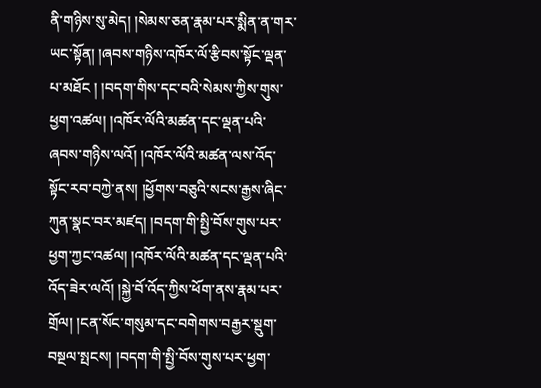ནི་གཉིས་སུ་མེད། །སེམས་ཅན་རྣམ་པར་སྨིན་ན་གར་ཡང་སྟོན། །ཞབས་གཉིས་འཁོར་ལོ་རྩིབས་སྟོང་ལྡན་པ་མཐོང ། །བདག་གིས་དང་བའི་སེམས་ཀྱིས་གུས་ཕྱག་འཚལ། །འཁོར་ལོའི་མཚན་དང་ལྡན་པའི་ཞབས་གཉིས་ལའོ། །འཁོར་ལོའི་མཚན་ལས་འོད་སྟོང་རབ་བཀྱེ་ནས། །ཕྱོགས་བཅུའི་སངས་རྒྱས་ཞིང་ཀུན་སྣང་བར་མཛད། །བདག་གི་སྤྱི་བོས་གུས་པར་ཕྱག་ཀྱང་འཚལ། །འཁོར་ལོའི་མཚན་དང་ལྡན་པའི་འོད་ཟེར་ལའོ། །སྐྱེ་བོ་འོད་ཀྱིས་ཕོག་ནས་རྣམ་པར་གྲོལ། །ངན་སོང་གསུམ་དང་བགེགས་བརྒྱར་སྡུག་བསྔལ་སྤངས། །བདག་གི་སྤྱི་བོས་གུས་པར་ཕྱག་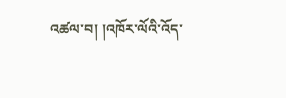འཚལ་བ། །འཁོར་ལོའི་འོད་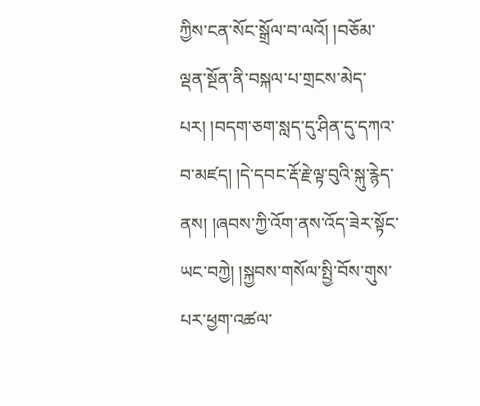ཀྱིས་ངན་སོང་སྒྲོལ་བ་ལའོ། །བཅོམ་ལྡན་སྔོན་ནི་བསྐལ་པ་གྲངས་མེད་པར། །བདག་ཅག་སླད་དུ་ཤིན་དུ་དཀའ་བ་མཛད། །དེ་དབང་རྡོ་རྗེ་ལྟ་བུའི་སྐུ་རྙེད་ནས། །ཞབས་ཀྱི་འོག་ནས་འོད་ཟེར་སྟོང་ཡང་བཀྱེ། །སྐྱབས་གསོལ་སྤྱི་བོས་གུས་པར་ཕྱག་འཚལ་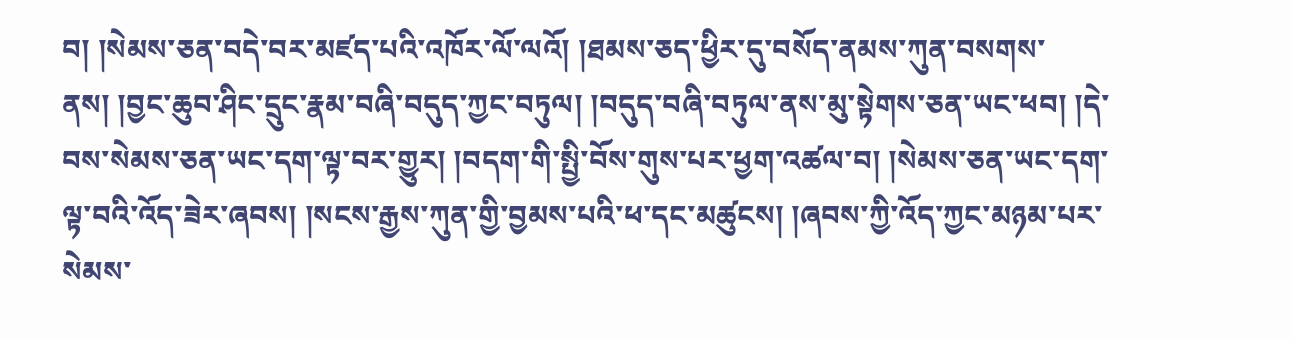བ། །སེམས་ཅན་བདེ་བར་མཛད་པའི་འཁོར་ལོ་ལའོ། །ཐམས་ཅད་ཕྱིར་དུ་བསོད་ནམས་ཀུན་བསགས་ནས། །བྱང་ཆུབ་ཤིང་དྲུང་རྣམ་བཞི་བདུད་ཀྱང་བཏུལ། །བདུད་བཞི་བཏུལ་ནས་མུ་སྟེགས་ཅན་ཡང་ཕབ། །དེ་བས་སེམས་ཅན་ཡང་དག་ལྟ་བར་གྱུར། །བདག་གི་སྤྱི་བོས་གུས་པར་ཕྱག་འཚལ་བ། །སེམས་ཅན་ཡང་དག་ལྟ་བའི་འོད་ཟེར་ཞབས། །སངས་རྒྱས་ཀུན་གྱི་བྱམས་པའི་ཕ་དང་མཚུངས། །ཞབས་ཀྱི་འོད་ཀྱང་མཉམ་པར་སེམས་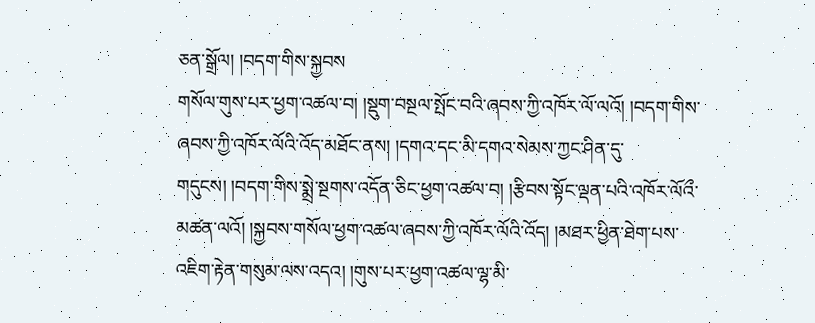ཅན་སྒྲོལ། །བདག་གིས་སྐྱབས
གསོལ་གུས་པར་ཕྱག་འཚལ་བ། །སྡུག་བསྔལ་སྤོང་བའི་ཞབས་ཀྱི་འཁོར་ལོ་ལའོ། །བདག་གིས་ཞབས་ཀྱི་འཁོར་ལོའི་འོད་མཐོང་ནས། །དགའ་དང་མི་དགའ་སེམས་ཀྱང་ཤིན་དུ་གདུངས། །བདག་གིས་སྨྲེ་སྔགས་འདོན་ཅིང་ཕྱག་འཚལ་བ། །རྩིབས་སྟོང་ལྡན་པའི་འཁོར་ལོའྀ་མཚན་ལའོ། །སྐྱབས་གསོལ་ཕྱག་འཚལ་ཞབས་ཀྱི་འཁོར་ལོའི་འོད། །མཐར་ཕྱིན་ཐེག་པས་འཇིག་རྟེན་གསུམ་ལས་འདའ། །གུས་པར་ཕྱག་འཚལ་ལྷ་མི་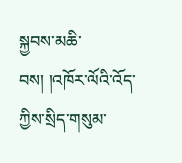སྐྱབས་མཆི་བས། །འཁོར་ལོའི་འོད་ཀྱིས་སྲིད་གསུམ་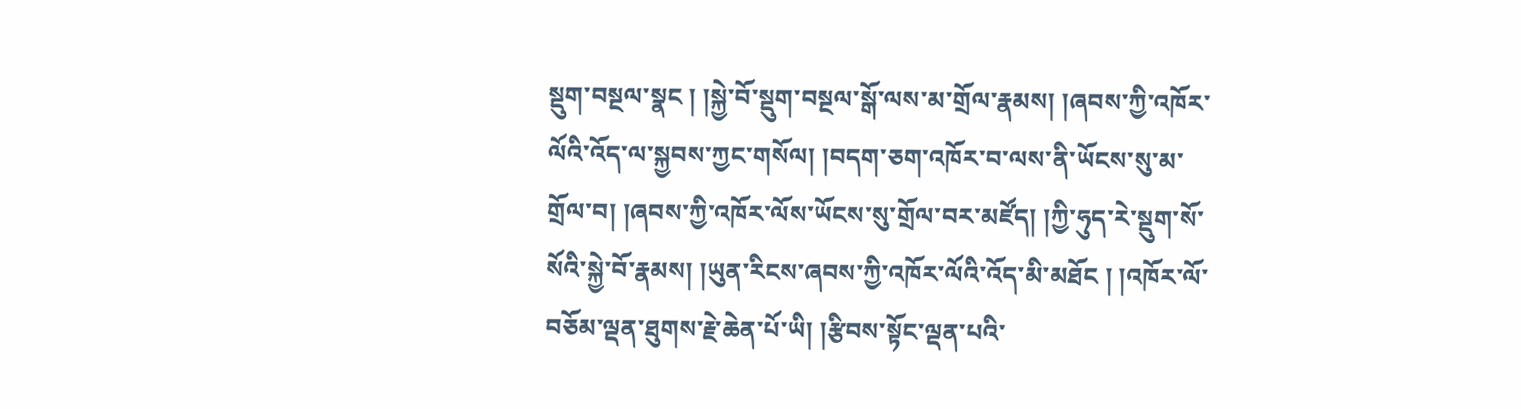སྡུག་བསྔལ་སྣང ། །སྐྱེ་བོ་སྡུག་བསྔལ་སྒོ་ལས་མ་གྲོལ་རྣམས། །ཞབས་ཀྱི་འཁོར་ལོའི་འོད་ལ་སྐྱབས་ཀྱང་གསོལ། །བདག་ཅག་འཁོར་བ་ལས་ནི་ཡོངས་སུ་མ་གྲོལ་བ། །ཞབས་ཀྱི་འཁོར་ལོས་ཡོངས་སུ་གྲོལ་བར་མཛོད། །ཀྱི་ཧུད་རེ་སྡུག་སོ་སོའི་སྐྱེ་བོ་རྣམས། །ཡུན་རིངས་ཞབས་ཀྱི་འཁོར་ལོའི་འོད་མི་མཐོང ། །འཁོར་ལོ་བཅོམ་ལྡན་ཐུགས་རྗེ་ཆེན་པོ་ཡི། །རྩིབས་སྟོང་ལྡན་པའི་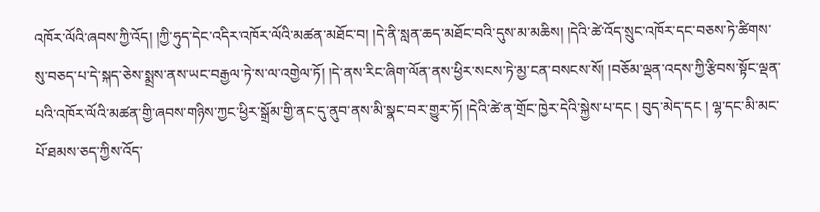འཁོར་ལོའི་ཞབས་ཀྱི་འོད། །ཀྱི་ཧུད་དེང་འདིར་འཁོར་ལོའི་མཚན་མཐོང་བ། །དེ་ནི་སླན་ཆད་མཐོང་བའི་དུས་མ་མཆིས། །དེའི་ཚེ་འོད་སྲུང་འཁོར་དང་བཅས་ཏེ་ཚིགས་སུ་བཅད་པ་དེ་སྐད་ཅེས་སྨྲས་ནས་ཡང་བརྒྱལ་ཏེ་ས་ལ་འགྱེལ་ཏོ། །དེ་ནས་རིང་ཞིག་ལོན་ནས་ཕྱིར་སངས་ཏེ་མྱ་ངན་བསངས་སོ། །བཅོམ་ལྡན་འདས་ཀྱི་རྩིབས་སྟོང་ལྡན་པའི་འཁོར་ལོའི་མཚན་གྱི་ཞབས་གཉིས་ཀྱང་ཕྱིར་སྒྲོམ་གྱི་ནང་དུ་ནུབ་ནས་མི་སྣང་བར་གྱུར་ཏོ། །དེའི་ཚེ་ན་གྲོང་ཁྱེར་དེའི་སྐྱེས་པ་དང ། བུད་མེད་དང ། ལྷ་དང་མི་མང་པོ་ཐམས་ཅད་ཀྱིས་འོད་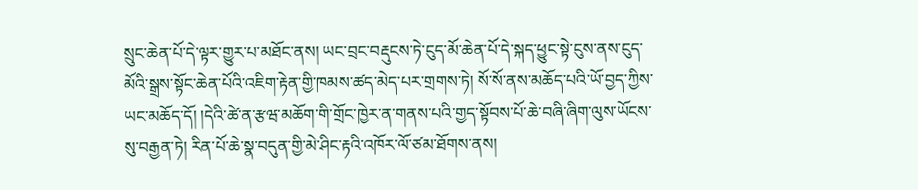སྲུང་ཆེན་པོ་དེ་ལྟར་གྱུར་པ་མཐོང་ནས། ཡང་བྲང་བརྡུངས་ཏེ་ངུད་མོ་ཆེན་པོ་དེ་སྐད་ཕྱུང་སྟེ་ངུས་ནས་ངུད་མོའི་སྒྲས་སྟོང་ཆེན་པོའི་འཇིག་རྟེན་གྱི་ཁམས་ཚད་མེད་པར་གྲགས་ཏེ། སོ་སོ་ནས་མཆོད་པའི་ཡོ་བྱད་ཀྱིས་ཡང་མཆོད་དོ། །དེའི་ཚེ་ན་རྩཝ་མཆོག་གི་གྲོང་ཁྱེར་ན་གནས་པའི་གྱད་སྟོབས་པོ་ཆེ་བཞི་ཞིག་ལུས་ཡོངས་སུ་བརྒྱན་ཏེ། རིན་པོ་ཆེ་སྣ་བདུན་གྱི་མེ་ཤིང་རྟའི་འཁོར་ལོ་ཙམ་ཐོགས་ནས།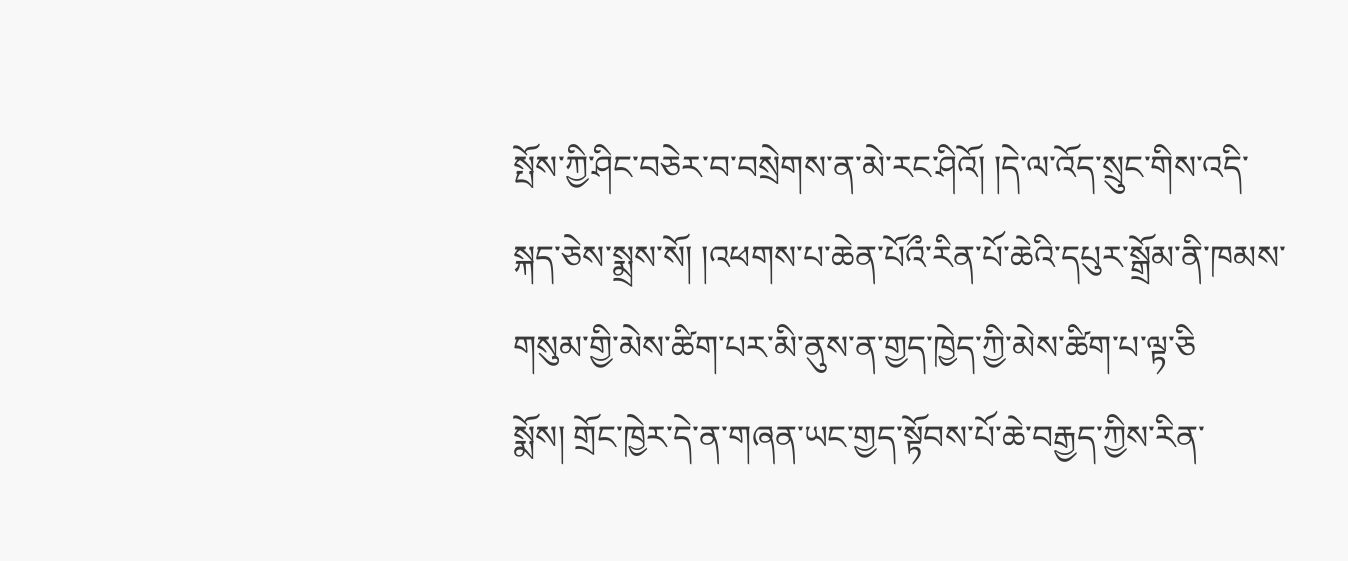སྤོས་ཀྱི་ཤིང་བཅེར་བ་བསྲེགས་ན་མེ་རང་ཤིའོ། །དེ་ལ་འོད་སྲུང་གིས་འདི་སྐད་ཅེས་སྨྲས་སོ། །འཕགས་པ་ཆེན་པོའྀ་རིན་པོ་ཆེའི་དཔུར་སྒྲོམ་ནི་ཁམས་གསུམ་གྱི་མེས་ཚིག་པར་མི་ནུས་ན་གྱད་ཁྱེད་ཀྱི་མེས་ཚིག་པ་ལྟ་ཅི
སྨོས། གྲོང་ཁྱེར་དེ་ན་གཞན་ཡང་གྱད་སྟོབས་པོ་ཆེ་བརྒྱད་ཀྱིས་རིན་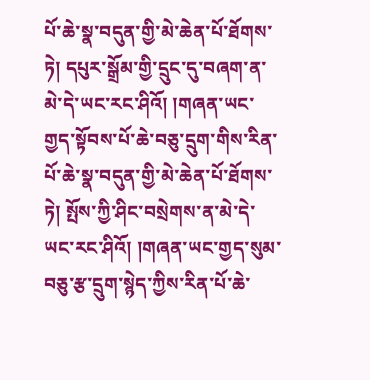པོ་ཆེ་སྣ་བདུན་གྱི་མེ་ཆེན་པོ་ཐོགས་ཏེ། དཔུར་སྒྲོམ་གྱི་དྲུང་དུ་བཞག་ན་མེ་དེ་ཡང་རང་ཤིའོ། །གཞན་ཡང་གྱད་སྟོབས་པོ་ཆེ་བཅུ་དྲུག་གིས་རིན་པོ་ཆེ་སྣ་བདུན་གྱི་མེ་ཆེན་པོ་ཐོགས་ཏེ། སྤོས་ཀྱི་ཤིང་བསྲེགས་ན་མེ་དེ་ཡང་རང་ཤིའོ། །གཞན་ཡང་གྱད་སུམ་བཅུ་རྩ་དྲུག་སྙེད་ཀྱིས་རིན་པོ་ཆེ་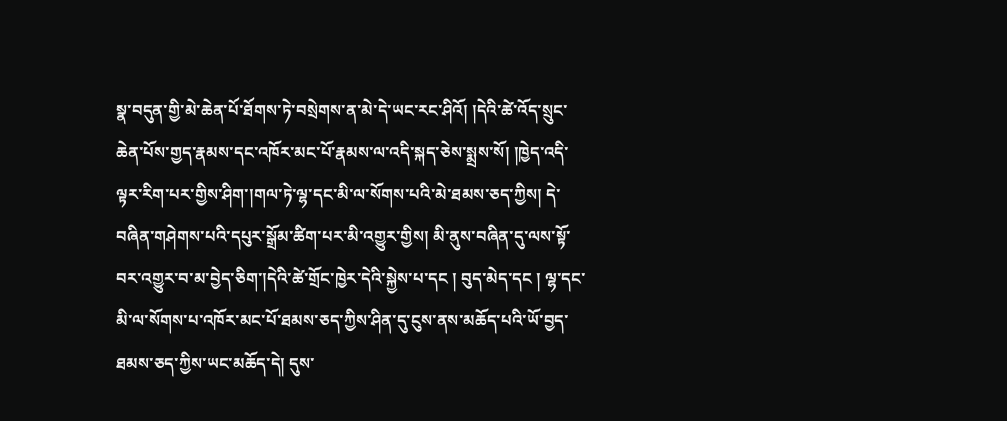སྣ་བདུན་གྱི་མེ་ཆེན་པོ་ཐོགས་ཏེ་བསྲེགས་ན་མེ་དེ་ཡང་རང་ཤིའོ། །དེའི་ཚེ་འོད་སྲུང་ཆེན་པོས་གྱད་རྣམས་དང་འཁོར་མང་པོ་རྣམས་ལ་འདི་སྐད་ཅེས་སྨྲས་སོ། །ཁྱེད་འདི་ལྟར་རིག་པར་གྱིས་ཤིག་།གལ་ཏེ་ལྷ་དང་མི་ལ་སོགས་པའི་མེ་ཐམས་ཅད་ཀྱིས། དེ་བཞིན་གཤེགས་པའི་དཔུར་སྒྲོམ་ཚིག་པར་མི་འགྱུར་གྱིས། མི་ནུས་བཞིན་དུ་ལས་སྟོ་བར་འགྱུར་བ་མ་བྱེད་ཅིག་།དེའི་ཚེ་གྲོང་ཁྱེར་དེའི་སྐྱེས་པ་དང ། བུད་མེད་དང ། ལྷ་དང་མི་ལ་སོགས་པ་འཁོར་མང་པོ་ཐམས་ཅད་ཀྱིས་ཤིན་དུ་ངུས་ནས་མཆོད་པའི་ཡོ་བྱད་ཐམས་ཅད་ཀྱིས་ཡང་མཆོད་དེ། དུས་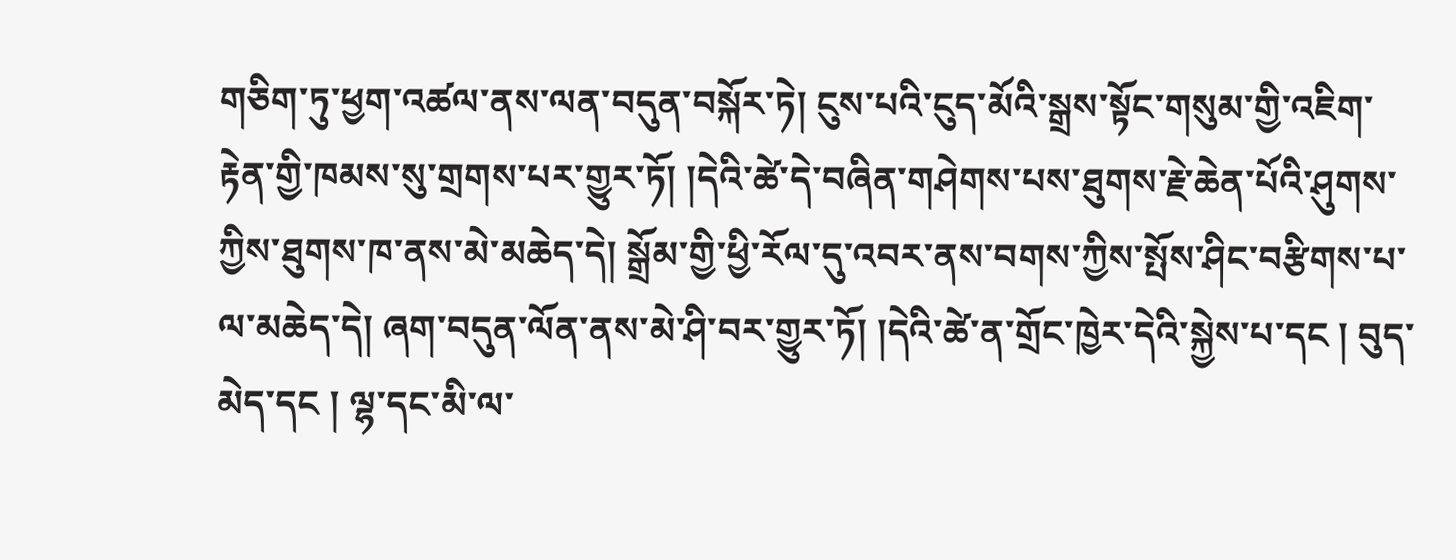གཅིག་ཏུ་ཕྱག་འཚལ་ནས་ལན་བདུན་བསྐོར་ཏེ། ངུས་པའི་ངུད་མོའི་སྒྲས་སྟོང་གསུམ་གྱི་འཇིག་རྟེན་གྱི་ཁམས་སུ་གྲགས་པར་གྱུར་ཏོ། །དེའི་ཚེ་དེ་བཞིན་གཤེགས་པས་ཐུགས་རྗེ་ཆེན་པོའི་ཤུགས་ཀྱིས་ཐུགས་ཁ་ནས་མེ་མཆེད་དེ། སྒྲོམ་གྱི་ཕྱི་རོལ་དུ་འབར་ནས་བགས་ཀྱིས་སྤོས་ཤིང་བརྩིགས་པ་ལ་མཆེད་དེ། ཞག་བདུན་ལོན་ནས་མེ་ཤི་བར་གྱུར་ཏོ། །དེའི་ཚེ་ན་གྲོང་ཁྱེར་དེའི་སྐྱེས་པ་དང ། བུད་མེད་དང ། ལྷ་དང་མི་ལ་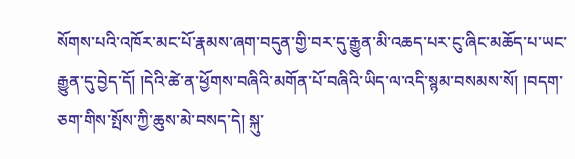སོགས་པའི་འཁོར་མང་པོ་རྣམས་ཞག་བདུན་གྱི་བར་དུ་རྒྱུན་མི་འཆད་པར་ངུ་ཞིང་མཆོད་པ་ཡང་རྒྱུན་དུ་བྱེད་དོ། །དེའི་ཚེ་ན་ཕྱོགས་བཞིའི་མགོན་པོ་བཞིའི་ཡིད་ལ་འདི་སྙམ་བསམས་སོ། །བདག་ཅག་གིས་སྤོས་ཀྱི་ཆུས་མེ་བསད་དེ། སྐུ་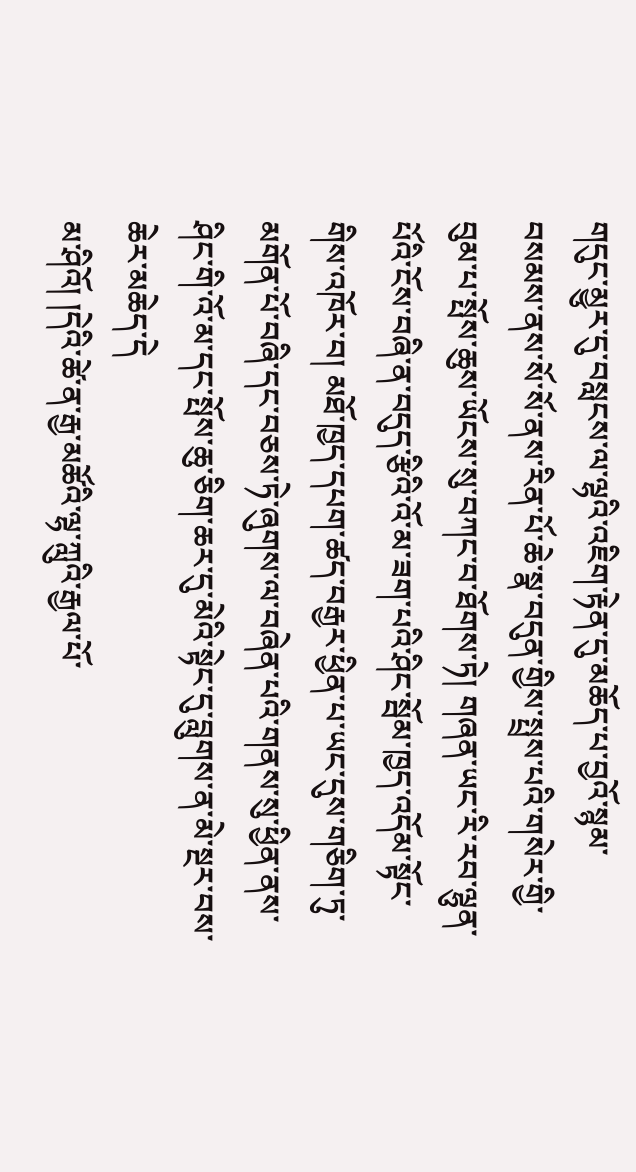གདུང་མྱུར་དུ་བསླངས་ལ་ལྷའི་འཇིག་རྟེན་དུ་མཆོད་པ་བྱའོ་སྙམ་བསམས་ནས་སོ་སོ་ནས་རིན་པོ་ཆེ་སྣ་བདུན་གྱིས་སྤྲས་པའི་གསེར་གྱི་བུམ་པ་སྤོས་ཆུས་ཡོངས་སུ་བཀང་བ་ཐོགས་ཏེ། གཞན་ཡང་རི་རབ་ལྷུན་པོའི་ངོས་བཞི་ན་བདུད་རྩིའི་འོ་མ་ཟག་པའི་ཤིང་སྦོམ་ཁྱད་འདོམ་སྟོང་གིས་འཁོར་བ། མཐོ་ཁྱད་དཔག་ཚད་བརྒྱར་ཕྱིན་པ་ཡང་དུས་གཅིག་ཏུ་མགོན་པོ་བཞི་དང་བཅས་ཏེ་ཞུགས་ལ་བཞེན་པའི་གནས་སུ་ཕྱིན་ནས་ཤིང་གི་འོ་མ་དང་སྤོས་ཆུ་ཅིག་ཆར་དུ་མེའི་སྟེང་དུ་བླུགས་ན་མེ་སྔར་བས་ཆེར་མཆེད་དེ
མ་ཤིའོ། །དེའི་ཚེ་ན་རྒྱ་མཚོའི་ལྷ་ཀླུའི་རྒྱལ་པོ་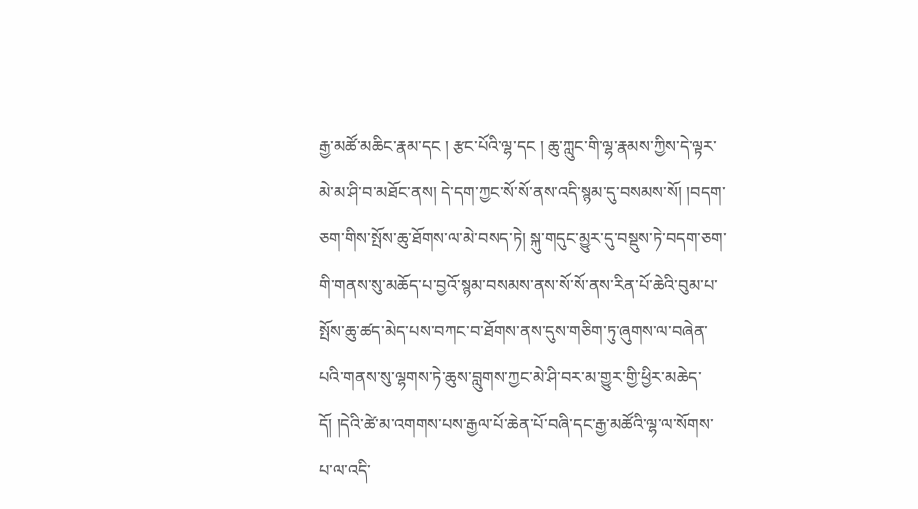རྒྱ་མཚོ་མཆིང་རྣམ་དང ། རྩང་པོའི་ལྷ་དང ། ཆུ་ཀླུང་གི་ལྷ་རྣམས་ཀྱིས་དེ་ལྟར་མེ་མ་ཤི་བ་མཐོང་ནས། དེ་དག་ཀྱང་སོ་སོ་ནས་འདི་སྙམ་དུ་བསམས་སོ། །བདག་ཅག་གིས་སྤོས་ཆུ་ཐོགས་ལ་མེ་བསད་ཏེ། སྐུ་གདུང་མྱུར་དུ་བསྡུས་ཏེ་བདག་ཅག་གི་གནས་སུ་མཆོད་པ་བྱའོ་སྙམ་བསམས་ནས་སོ་སོ་ནས་རིན་པོ་ཆེའི་བུམ་པ་སྤོས་ཆུ་ཚད་མེད་པས་བཀང་བ་ཐོགས་ནས་དུས་གཅིག་ཏུ་ཞུགས་ལ་བཞེན་པའི་གནས་སུ་ལྷགས་ཏེ་ཆུས་བླུགས་ཀྱང་མེ་ཤི་བར་མ་གྱུར་གྱི་ཕྱིར་མཆེད་དོ། །དེའི་ཚེ་མ་འགགས་པས་རྒྱལ་པོ་ཆེན་པོ་བཞི་དང་རྒྱ་མཚོའི་ལྷ་ལ་སོགས་པ་ལ་འདི་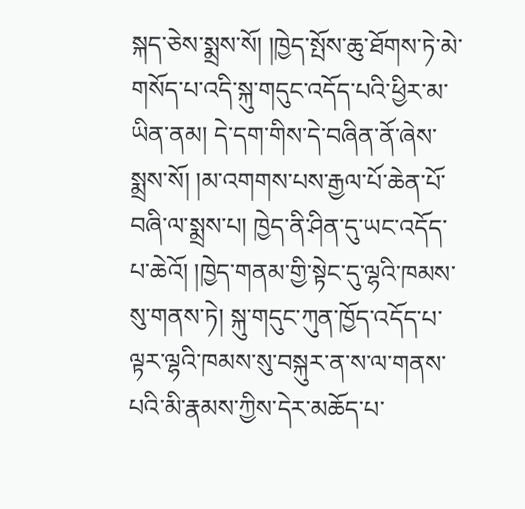སྐད་ཅེས་སྨྲས་སོ། །ཁྱེད་སྤོས་ཆུ་ཐོགས་ཏེ་མེ་གསོད་པ་འདི་སྐུ་གདུང་འདོད་པའི་ཕྱིར་མ་ཡིན་ནམ། དེ་དག་གིས་དེ་བཞིན་ནོ་ཞེས་སྨྲས་སོ། །མ་འགགས་པས་རྒྱལ་པོ་ཆེན་པོ་བཞི་ལ་སྨྲས་པ། ཁྱེད་ནི་ཤིན་དུ་ཡང་འདོད་པ་ཆེའོ། །ཁྱེད་གནམ་གྱི་སྟེང་དུ་ལྷའི་ཁམས་སུ་གནས་ཏེ། སྐུ་གདུང་ཀུན་ཁྱོད་འདོད་པ་ལྟར་ལྷའི་ཁམས་སུ་བསྐུར་ན་ས་ལ་གནས་པའི་མི་རྣམས་ཀྱིས་དེར་མཆོད་པ་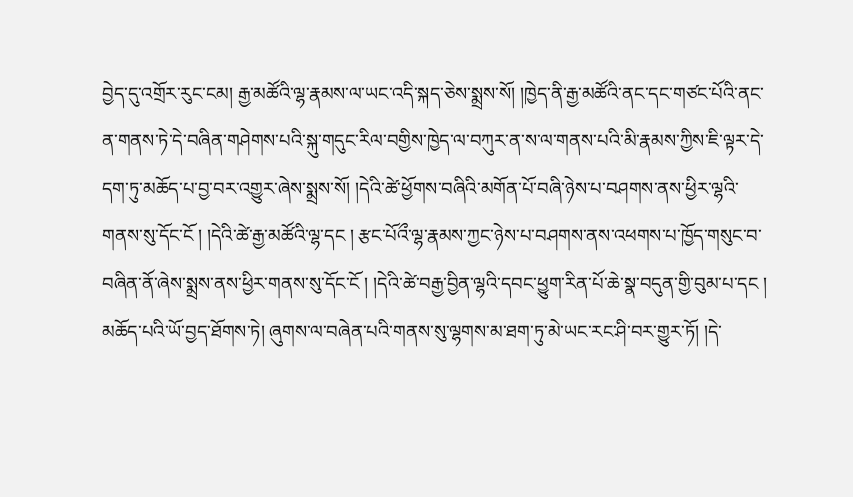བྱེད་དུ་འགྲོར་རུང་ངམ། རྒྱ་མཚོའི་ལྷ་རྣམས་ལ་ཡང་འདི་སྐད་ཅེས་སྨྲས་སོ། །ཁྱེད་ནི་རྒྱ་མཚོའི་ནང་དང་གཙང་པོའི་ནང་ན་གནས་ཏེ་དེ་བཞིན་གཤེགས་པའི་སྐུ་གདུང་རིལ་བགྱིས་ཁྱེད་ལ་བཀུར་ན་ས་ལ་གནས་པའི་མི་རྣམས་ཀྱིས་ཇི་ལྟར་དེ་དག་ཏུ་མཆོད་པ་བྱ་བར་འགྱུར་ཞེས་སྨྲས་སོ། །དེའི་ཚེ་ཕྱོགས་བཞིའི་མགོན་པོ་བཞི་ཉེས་པ་བཤགས་ནས་ཕྱིར་ལྷའི་གནས་སུ་དོང་ངོ ། །དེའི་ཚེ་རྒྱ་མཚོའི་ལྷ་དང ། རྩང་པོའྀ་ལྷ་རྣམས་ཀྱང་ཉེས་པ་བཤགས་ནས་འཕགས་པ་ཁྱོད་གསུང་བ་བཞིན་ནོ་ཞེས་སྨྲས་ནས་ཕྱིར་གནས་སུ་དོང་ངོ ། །དེའི་ཚེ་བརྒྱ་བྱིན་ལྷའི་དབང་ཕྱུག་རིན་པོ་ཆེ་སྣ་བདུན་གྱི་བུམ་པ་དང ། མཆོད་པའི་ཡོ་བྱད་ཐོགས་ཏེ། ཞུགས་ལ་བཞེན་པའི་གནས་སུ་ལྷགས་མ་ཐག་ཏུ་མེ་ཡང་རང་ཤི་བར་གྱུར་ཏོ། །དེ་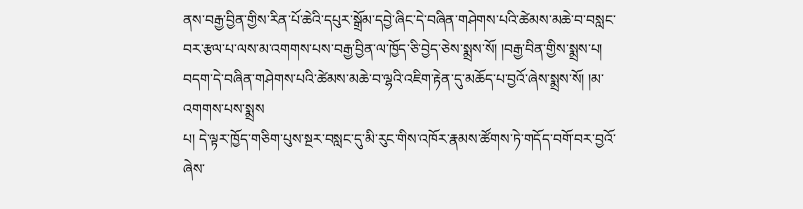ནས་བརྒྱ་བྱིན་གྱིས་རིན་པོ་ཆེའི་དཔུར་སྒྲོམ་དབྱེ་ཞིང་དེ་བཞིན་གཤེགས་པའི་ཚེམས་མཆེ་བ་བསླང་བར་རྩལ་པ་ལས་མ་འགགས་པས་བརྒྱ་བྱིན་ལ་ཁྱོད་ཅི་བྱེད་ཅེས་སྨྲས་སོ། །བརྒྱ་བིན་གྱིས་སྨྲས་པ། བདག་དེ་བཞིན་གཤེགས་པའི་ཚེམས་མཆེ་བ་ལྷའི་འཇིག་རྟེན་དུ་མཆོད་པ་བྱའོ་ཞེས་སྨྲས་སོ། །མ་འགགས་པས་སྨྲས
པ། དེ་ལྟར་ཁྱོད་གཅིག་པུས་སྔར་བསླང་དུ་མི་རུང་གིས་འཁོར་རྣམས་ཚོགས་ཏེ་གདོད་བགོ་བར་བྱའོ་ཞེས་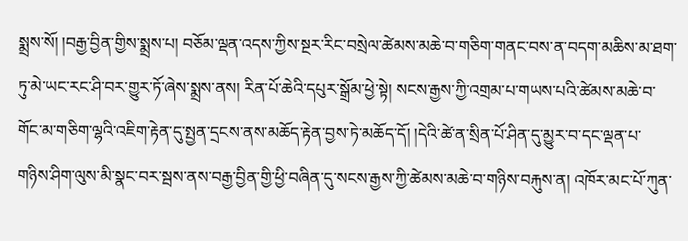སྨྲས་སོ། །བརྒྱ་བྱིན་གྱིས་སྨྲས་པ། བཅོམ་ལྡན་འདས་ཀྱིས་སྔར་རིང་བསྲེལ་ཚེམས་མཆེ་བ་གཅིག་གནང་བས་ན་བདག་མཆིས་མ་ཐག་ཏུ་མེ་ཡང་རང་ཤི་བར་གྱུར་ཏོ་ཞེས་སྨྲས་ནས། རིན་པོ་ཆེའི་དཔུར་སྒྲོམ་ཕྱེ་སྟེ། སངས་རྒྱས་ཀྱི་འགྲམ་པ་གཡས་པའི་ཚེམས་མཆེ་བ་གོང་མ་གཅིག་ལྷའི་འཇིག་རྟེན་དུ་སྤྱན་དྲངས་ནས་མཆོད་རྟེན་བྱས་ཏེ་མཆོད་དོ། །དེའི་ཚེ་ན་སྲིན་པོ་ཤིན་དུ་མྱུར་བ་དང་ལྡན་པ་གཉིས་ཤིག་ལུས་མི་སྣང་བར་སྦས་ནས་བརྒྱ་བྱིན་གྱི་ཕྱི་བཞིན་དུ་སངས་རྒྱས་ཀྱི་ཚེམས་མཆེ་བ་གཉིས་བརྐུས་ན། འཁོར་མང་པོ་ཀུན་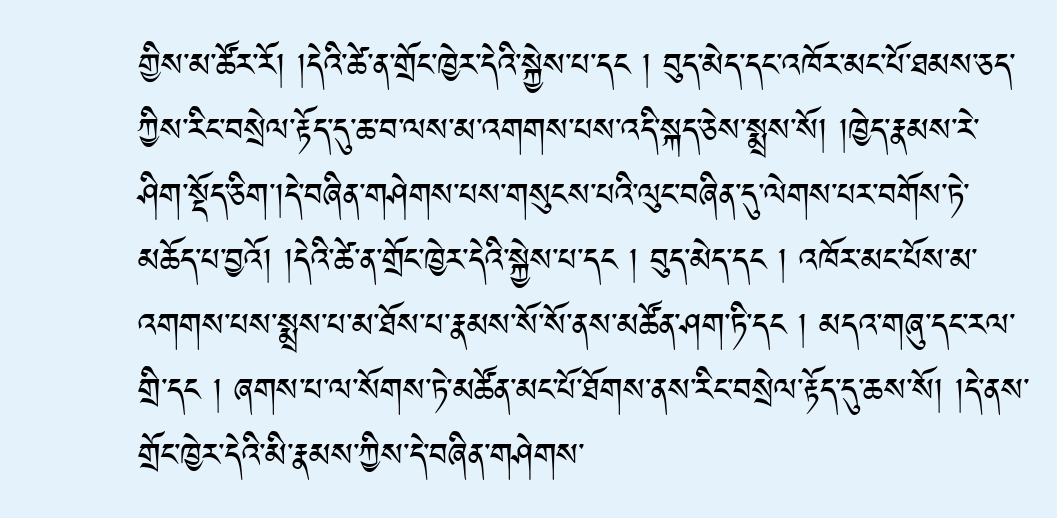གྱིས་མ་ཚོར་རོ། །དེའི་ཚེ་ན་གྲོང་ཁྱེར་དེའི་སྐྱེས་པ་དང ། བུད་མེད་དང་འཁོར་མང་པོ་ཐམས་ཅད་ཀྱིས་རིང་བསྲེལ་རྟོད་དུ་ཆ་བ་ལས་མ་འགགས་པས་འདི་སྐད་ཅེས་སྨྲས་སོ། །ཁྱེད་རྣམས་རེ་ཤིག་སྡོད་ཅིག་།དེ་བཞིན་གཤེགས་པས་གསུངས་པའི་ལུང་བཞིན་དུ་ལེགས་པར་བགོས་ཏེ་མཆོད་པ་བྱའོ། །དེའི་ཚེ་ན་གྲོང་ཁྱེར་དེའི་སྐྱེས་པ་དང ། བུད་མེད་དང ། འཁོར་མང་པོས་མ་འགགས་པས་སྨྲས་པ་མ་ཐོས་པ་རྣམས་སོ་སོ་ནས་མཚོན་ཤག་ཏི་དང ། མདའ་གཞུ་དང་རལ་གྲི་དང ། ཞགས་པ་ལ་སོགས་ཏེ་མཚོན་མང་པོ་ཐོགས་ནས་རིང་བསྲེལ་རྟོད་དུ་ཆས་སོ། །དེ་ནས་གྲོང་ཁྱེར་དེའི་མི་རྣམས་ཀྱིས་དེ་བཞིན་གཤེགས་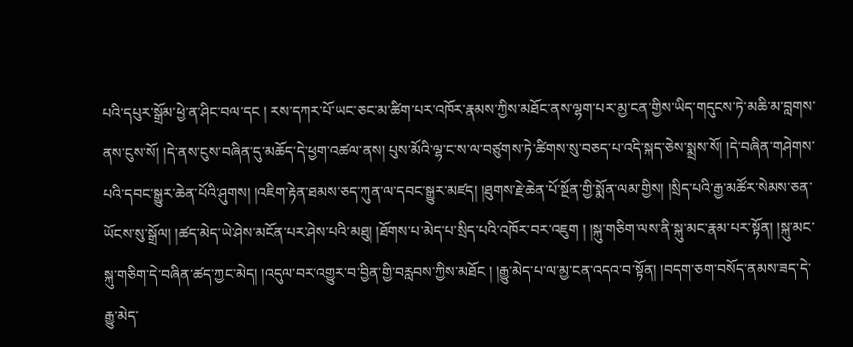པའི་དཔུར་སྒྲོམ་ཕྱེ་ན་ཤིང་བལ་དང ། རས་དཀར་པོ་ཡང་ཅང་མ་ཚིག་པར་འཁོར་རྣམས་ཀྱིས་མཐོང་ནས་ལྷག་པར་མྱ་ངན་གྱིས་ཡིད་གདུངས་ཏེ་མཆི་མ་བླགས་ནས་ངུས་སོ། །དེ་ནས་ངུས་བཞིན་དུ་མཆོད་དེ་ཕྱག་འཚལ་ནས། པུས་མོའི་ལྷ་ང་ས་ལ་བཙུགས་ཏེ་ཚིགས་སུ་བཅད་པ་འདི་སྐད་ཅེས་སྨྲས་སོ། །དེ་བཞིན་གཤེགས་པའི་དབང་སྒྱུར་ཆེན་པོའི་ཤུགས། །འཇིག་རྟེན་ཐམས་ཅད་ཀུན་ལ་དབང་སྒྱུར་མཛད། །ཐུགས་རྗེ་ཆེན་པོ་སྔོན་གྱི་སྨོན་ལམ་གྱིས། །སྲིད་པའི་རྒྱ་མཚོར་སེམས་ཅན་ཡོངས་སུ་སྒྲོལ། །ཚད་མེད་ཡེ་ཤེས་མངོན་པར་ཤེས་པའི་མཐུ། །ཐོགས་པ་མེད་པ་སྲིད་པའི་འཁོར་བར་འཇུག ། །སྐུ་གཅིག་ལས་ནི་སྐུ་མང་རྣམ་པར་སྟོན། །སྐུ་མང་སྐུ་གཅིག་དེ་བཞིན་ཚད་ཀྱང་མེད། །འདུལ་བར་འགྱུར་བ་བྱིན་གྱི་བརླབས་ཀྱིས་མཐོང ། །རྒྱུ་མེད་པ་ལ་མྱ་ངན་འདའ་བ་སྟོན། །བདག་ཅག་བསོད་ནམས་ཟད་དེ་རྒྱུ་མེད་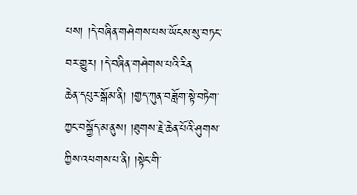པས། །དེ་བཞིན་གཤེགས་པས་ཡོངས་སུ་བཏང་བར་གྱུར། །དེ་བཞིན་གཤེགས་པའི་རིན
ཆེན་དཔུར་སྒོམ་ནི། །གྱད་ཀུན་བཟློག་སྟེ་བཏེག་ཀྱང་བསྐྱོད་མ་ནུས། །ཐུགས་རྗེ་ཆེན་པོའི་ཤུགས་ཀྱིས་འཕགས་པ་ནི། །སྟེང་གི་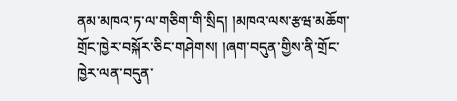ནམ་མཁའ་ཏ་ལ་གཅིག་གི་སྲིད། །མཁའ་ལས་རྩཝ་མཆོག་གྲོང་ཁྱེར་བསྐོར་ཅིང་གཤེགས། །ཞག་བདུན་གྱིས་ནི་གྲོང་ཁྱེར་ལན་བདུན་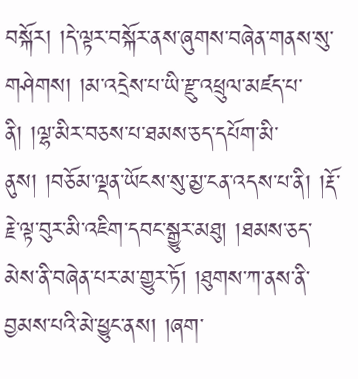བསྐོར། །དེ་ལྟར་བསྐོར་ནས་ཞུགས་བཞེན་གནས་སུ་གཤེགས། །མ་འདྲེས་པ་ཡི་རྫུ་འཕྲུལ་མཛད་པ་ནི། །ལྷ་མིར་བཅས་པ་ཐམས་ཅད་དཔོག་མི་ནུས། །བཅོམ་ལྡན་ཡོངས་སུ་མྱ་ངན་འདས་པ་ནི། །རྡོ་རྗེ་ལྟ་བུར་མི་འཇིག་དབང་སྒྱུར་མཐུ། །ཐམས་ཅད་མེས་ནི་བཞེན་པར་མ་གྱུར་ཏོ། །ཐུགས་ཀ་ནས་ནི་བྱམས་པའི་མེ་ཕྱུང་ནས། །ཞག་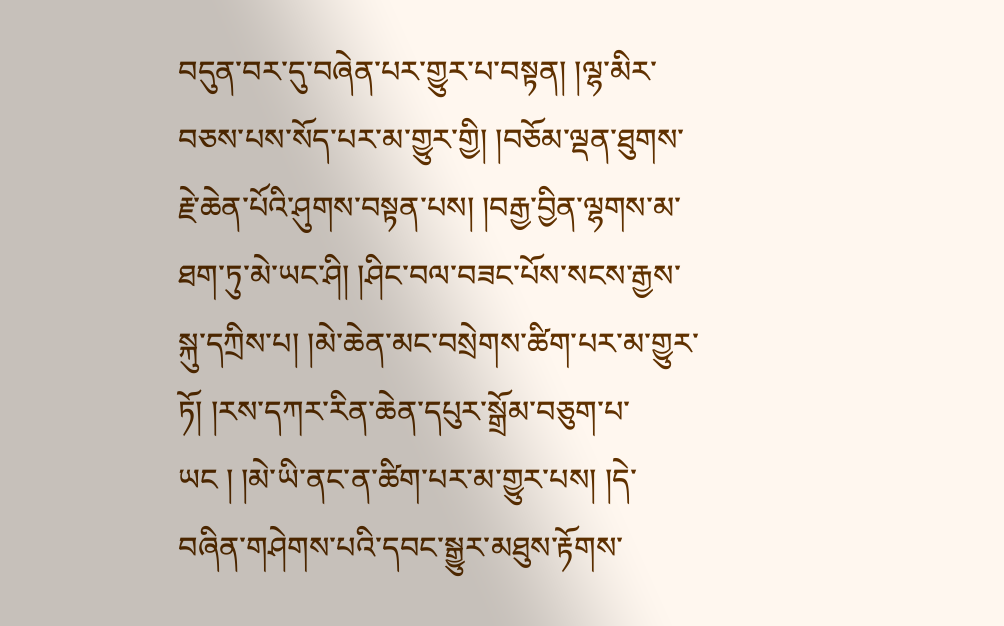བདུན་བར་དུ་བཞེན་པར་གྱུར་པ་བསྟན། །ལྷ་མིར་བཅས་པས་སོད་པར་མ་གྱུར་གྱི། །བཅོམ་ལྡན་ཐུགས་རྗེ་ཆེན་པོའི་ཤུགས་བསྟན་པས། །བརྒྱ་བྱིན་ལྷགས་མ་ཐག་ཏུ་མེ་ཡང་ཤི། །ཤིང་བལ་བཟང་པོས་སངས་རྒྱས་སྐུ་དཀྲིས་པ། །མེ་ཆེན་མང་བསྲེགས་ཚིག་པར་མ་གྱུར་ཏོ། །རས་དཀར་རིན་ཆེན་དཔུར་སྒྲོམ་བཅུག་པ་ཡང ། །མེ་ཡི་ནང་ན་ཚིག་པར་མ་གྱུར་པས། །དེ་བཞིན་གཤེགས་པའི་དབང་སྒྱུར་མཐུས་རྟོགས་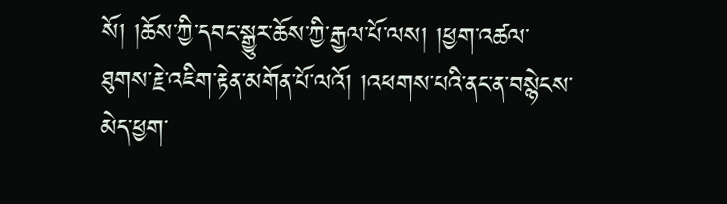སོ། །ཆོས་ཀྱི་དབང་སྒྱུར་ཆོས་ཀྱི་རྒྱལ་པོ་ལས། །ཕྱག་འཚལ་ཐུགས་རྗེ་འཇིག་རྟེན་མགོན་པོ་ལའོ། །འཕགས་པའི་ནང་ན་བསྙེངས་མེད་ཕྱག་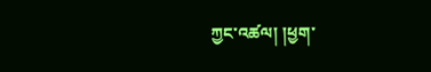ཀྱང་འཚལ། །ཕྱག་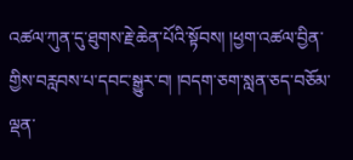འཚལ་ཀུན་དུ་ཐུགས་རྗེ་ཆེན་པོའི་སྟོབས། །ཕྱག་འཚལ་བྱིན་གྱིས་བརླབས་པ་དབང་སྒྱུར་བ། །བདག་ཅག་སླན་ཅད་བཅོམ་ལྡན་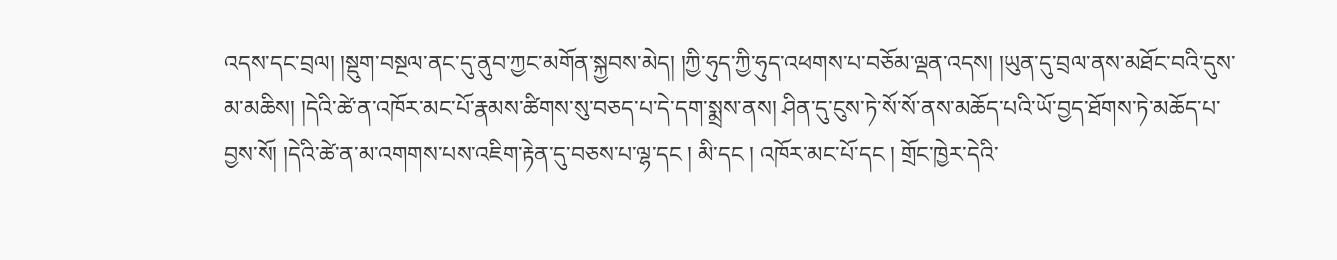འདས་དང་བྲལ། །སྡུག་བསྔལ་ནང་དུ་ནུབ་ཀྱང་མགོན་སྐྱབས་མེད། །ཀྱི་ཧུད་ཀྱི་ཧུད་འཕགས་པ་བཅོམ་ལྡན་འདས། །ཡུན་དུ་བྲལ་ནས་མཐོང་བའི་དུས་མ་མཆིས། །དེའི་ཚེ་ན་འཁོར་མང་པོ་རྣམས་ཚིགས་སུ་བཅད་པ་དེ་དག་སྨྲས་ནས། ཤིན་དུ་ངུས་ཏེ་སོ་སོ་ནས་མཆོད་པའི་ཡོ་བྱད་ཐོགས་ཏེ་མཆོད་པ་བྱས་སོ། །དེའི་ཚེ་ན་མ་འགགས་པས་འཇིག་རྟེན་དུ་བཅས་པ་ལྷ་དང ། མི་དང ། འཁོར་མང་པོ་དང ། གྲོང་ཁྱེར་དེའི་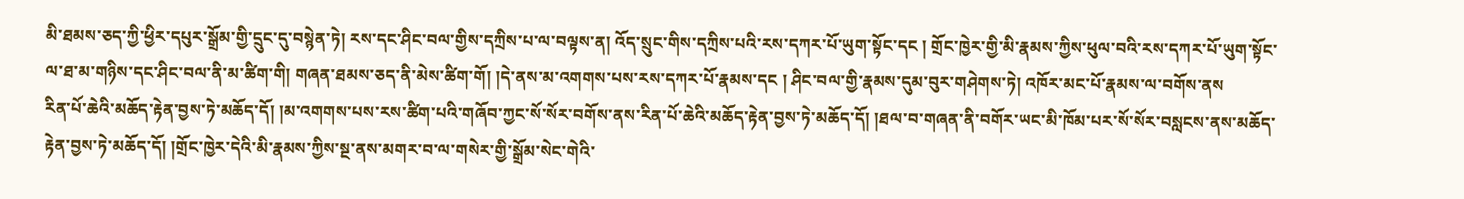མི་ཐམས་ཅད་ཀྱི་ཕྱིར་དཔུར་སྒྲོམ་གྱི་དྲུང་དུ་བསྙེན་ཏེ། རས་དང་ཤིང་བལ་གྱིས་དཀྲིས་པ་ལ་བལྟས་ན། འོད་སྲུང་གིས་དཀྲིས་པའི་རས་དཀར་པོ་ཡུག་སྟོང་དང ། གྲོང་ཁྱེར་གྱི་མི་རྣམས་ཀྱིས་ཕུལ་བའི་རས་དཀར་པོ་ཡུག་སྟོང་ལ་ཐ་མ་གཉིས་དང་ཤིང་བལ་ནི་མ་ཚིག་གི། གཞན་ཐམས་ཅད་ནི་མེས་ཚིག་གོ། །དེ་ནས་མ་འགགས་པས་རས་དཀར་པོ་རྣམས་དང ། ཤིང་བལ་གྱི་རྣམས་དུམ་བུར་གཤེགས་ཏེ། འཁོར་མང་པོ་རྣམས་ལ་བགོས་ནས
རིན་པོ་ཆེའི་མཆོད་རྟེན་བྱས་ཏེ་མཆོད་དོ། །མ་འགགས་པས་རས་ཚིག་པའི་གཞོབ་ཀྱང་སོ་སོར་བགོས་ནས་རིན་པོ་ཆེའི་མཆོད་རྟེན་བྱས་ཏེ་མཆོད་དོ། །ཐལ་བ་གཞན་ནི་བགོར་ཡང་མི་ཁོམ་པར་སོ་སོར་བསླངས་ནས་མཆོད་རྟེན་བྱས་ཏེ་མཆོད་དོ། །གྲོང་ཁྱེར་དེའི་མི་རྣམས་ཀྱིས་སྔ་ནས་མགར་བ་ལ་གསེར་གྱི་སྒྲོམ་སེང་གེའི་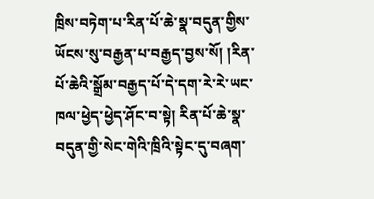ཁྲིས་བཏེག་པ་རིན་པོ་ཆེ་སྣ་བདུན་གྱིས་ཡོངས་སུ་བརྒྱན་པ་བརྒྱད་བྱས་སོ། །རིན་པོ་ཆེའི་སྒྲོམ་བརྒྱད་པོ་དེ་དག་རེ་རེ་ཡང་ཁལ་ཕྱེད་ཕྱེད་ཤོང་བ་སྟེ། རིན་པོ་ཆེ་སྣ་བདུན་གྱི་སེང་གེའི་ཁྲིའི་སྟེང་དུ་བཞག་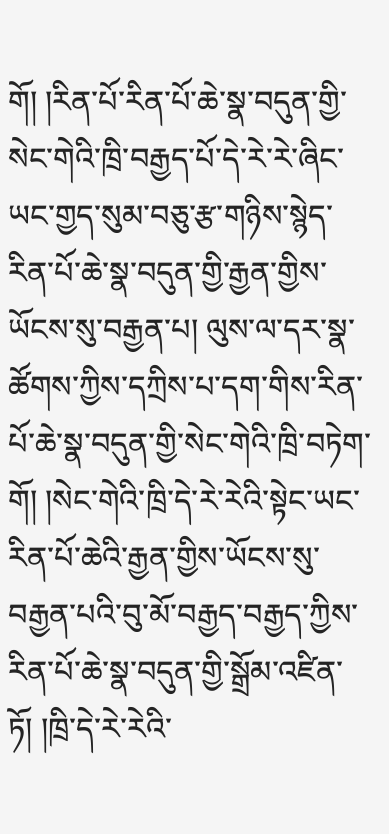གོ། །རིན་པོ་རིན་པོ་ཆེ་སྣ་བདུན་གྱི་སེང་གེའི་ཁྲི་བརྒྱད་པོ་དེ་རེ་རེ་ཞིང་ཡང་གྱད་སུམ་བཅུ་རྩ་གཉིས་སྙེད་རིན་པོ་ཆེ་སྣ་བདུན་གྱི་རྒྱན་གྱིས་ཡོངས་སུ་བརྒྱན་པ། ལུས་ལ་དར་སྣ་ཚོགས་ཀྱིས་དཀྲིས་པ་དག་གིས་རིན་པོ་ཆེ་སྣ་བདུན་གྱི་སེང་གེའི་ཁྲི་བཏེག་གོ། །སེང་གེའི་ཁྲི་དེ་རེ་རེའི་སྟེང་ཡང་རིན་པོ་ཆེའི་རྒྱན་གྱིས་ཡོངས་སུ་བརྒྱན་པའི་བུ་མོ་བརྒྱད་བརྒྱད་ཀྱིས་རིན་པོ་ཆེ་སྣ་བདུན་གྱི་སྒྲོམ་འཛིན་ཏོ། །ཁྲི་དེ་རེ་རེའི་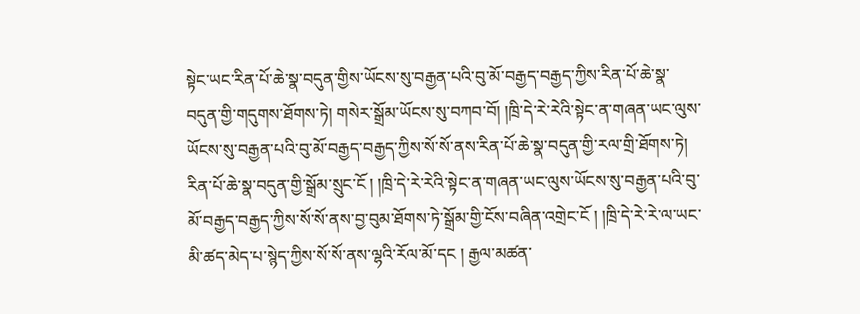སྟེང་ཡང་རིན་པོ་ཆེ་སྣ་བདུན་གྱིས་ཡོངས་སུ་བརྒྱན་པའི་བུ་མོ་བརྒྱད་བརྒྱད་ཀྱིས་རིན་པོ་ཆེ་སྣ་བདུན་གྱི་གདུགས་ཐོགས་ཏེ། གསེར་སྒྲོམ་ཡོངས་སུ་བཀབ་བོ། །ཁྲི་དེ་རེ་རེའི་སྟེང་ན་གཞན་ཡང་ལུས་ཡོངས་སུ་བརྒྱན་པའི་བུ་མོ་བརྒྱད་བརྒྱད་ཀྱིས་སོ་སོ་ནས་རིན་པོ་ཆེ་སྣ་བདུན་གྱི་རལ་གྲི་ཐོགས་ཏེ། རིན་པོ་ཆེ་སྣ་བདུན་གྱི་སྒྲོམ་སྲུང་ངོ ། །ཁྲི་དེ་རེ་རེའི་སྟེང་ན་གཞན་ཡང་ལུས་ཡོངས་སུ་བརྒྱན་པའི་བུ་མོ་བརྒྱད་བརྒྱད་ཀྱིས་སོ་སོ་ནས་བྱ་བུམ་ཐོགས་ཏེ་སྒྲོམ་གྱི་ངོས་བཞིན་འགྲེང་ངོ ། །ཁྲི་དེ་རེ་རེ་ལ་ཡང་མི་ཚད་མེད་པ་སྙེད་ཀྱིས་སོ་སོ་ནས་ལྷའི་རོལ་མོ་དང ། རྒྱལ་མཚན་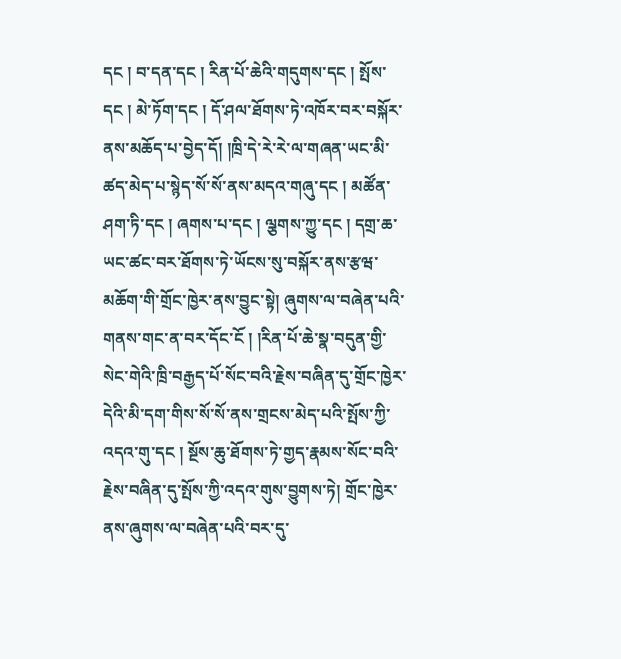དང ། བ་དན་དང ། རིན་པོ་ཆེའི་གདུགས་དང ། སྤོས་དང ། མེ་ཏོག་དང ། དོ་ཤལ་ཐོགས་ཏེ་འཁོར་བར་བསྐོར་ནས་མཆོད་པ་བྱེད་དོ། །ཁྲི་དེ་རེ་རེ་ལ་གཞན་ཡང་མི་ཚད་མེད་པ་སྙེད་སོ་སོ་ནས་མདའ་གཞུ་དང ། མཚོན་ཤག་ཏི་དང ། ཞགས་པ་དང ། ལྕགས་ཀྱུ་དང ། དགྲ་ཆ་ཡང་ཚང་བར་ཐོགས་ཏེ་ཡོངས་སུ་བསྐོར་ནས་རྩཝ་མཆོག་གི་གྲོང་ཁྱེར་ནས་བྱུང་སྟེ། ཞུགས་ལ་བཞེན་པའི་གནས་གང་ན་བར་དོང་ངོ ། །རིན་པོ་ཆེ་སྣ་བདུན་གྱི་སེང་གེའི་ཁྲི་བརྒྱད་པོ་སོང་བའི་རྗེས་བཞིན་དུ་གྲོང་ཁྱེར་དེའི་མི་དག་གིས་སོ་སོ་ནས་གྲངས་མེད་པའི་སྤོས་ཀྱི་འདའ་གུ་དང ། སྔོས་ཆུ་ཐོགས་ཏེ་གྱད་རྣམས་སོང་བའི་རྗེས་བཞིན་དུ་སྤོས་ཀྱི་འདའ་གུས་བྱུགས་ཏེ། གྲོང་ཁྱེར་ནས་ཞུགས་ལ་བཞེན་པའི་བར་དུ་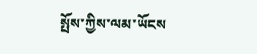སྤོས་ཀྱིས་ལམ་ཡོངས